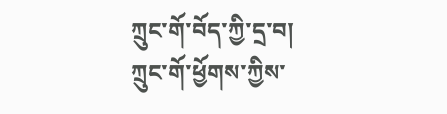ཀྲུང་གོ་བོད་ཀྱི་དྲ་བ།
ཀྲུང་གོ་ཕྱོགས་ཀྱིས་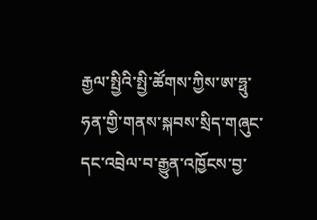རྒྱལ་སྤྱིའི་སྤྱི་ཚོགས་ཀྱིས་ཨ་ཧྥུ་ཧན་གྱི་གནས་སྐབས་སྲིད་གཞུང་དང་འབྲེལ་བ་རྒྱུན་འཁྱོངས་བྱ་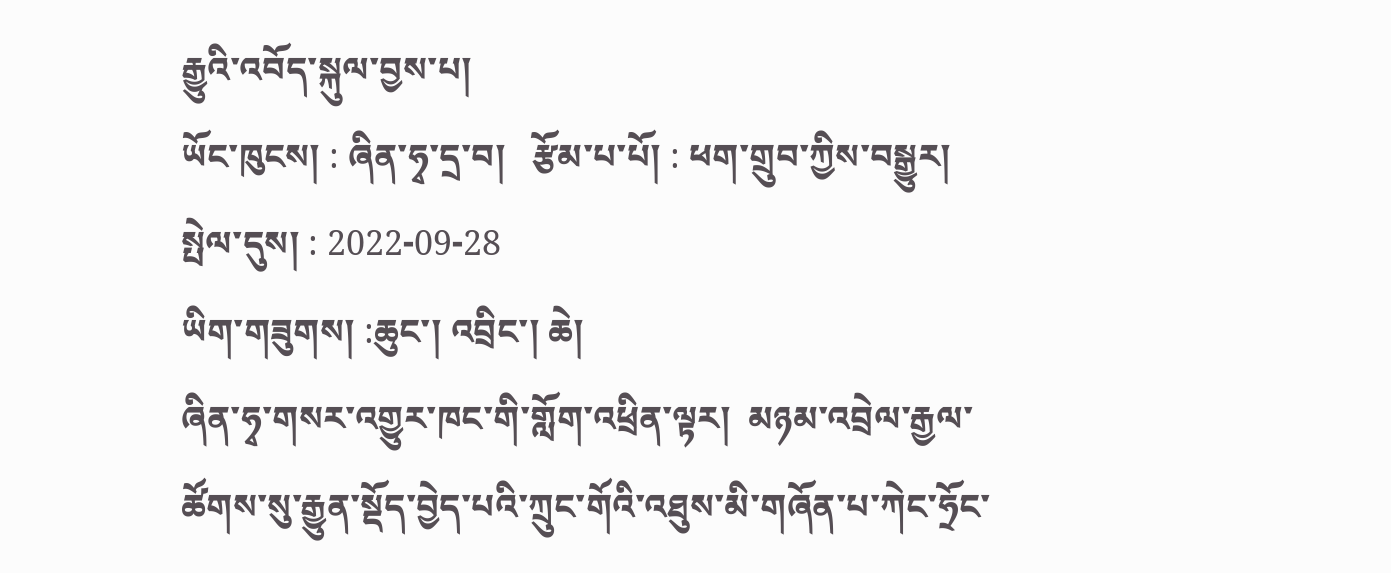རྒྱུའི་འབོད་སྐུལ་བྱས་པ།
ཡོང་ཁུངས། : ཞིན་ཧྭ་དྲ་བ།   རྩོམ་པ་པོ། : ཕག་གྲུབ་ཀྱིས་བསྒྱུར།   སྤེལ་དུས། : 2022-09-28
ཡིག་གཟུགས། :ཆུང་། འབྲིང་། ཆེ།
ཞིན་ཧྭ་གསར་འགྱུར་ཁང་གི་གློག་འཕྲིན་ལྟར།  མཉམ་འབྲེལ་རྒྱལ་ཚོགས་སུ་རྒྱུན་སྡོད་བྱེད་པའི་ཀྲུང་གོའི་འཐུས་མི་གཞོན་པ་ཀེང་ཧྲོང་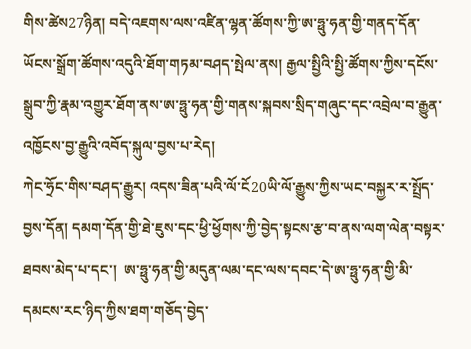གིས་ཚེས27ཉིན། བདེ་འཇགས་ལས་འཛིན་ལྷན་ཚོགས་ཀྱི་ཨ་ཧྥུ་ཧན་གྱི་གནད་དོན་ཡོངས་སྒྲོག་ཚོགས་འདུའི་ཐོག་གཏམ་བཤད་སྤེལ་ནས། རྒྱལ་སྤྱིའི་སྤྱི་ཚོགས་ཀྱིས་དངོས་སྒྲུབ་ཀྱི་རྣམ་འགྱུར་ཐོག་ནས་ཨ་ཧྥུ་ཧན་གྱི་གནས་སྐབས་སྲིད་གཞུང་དང་འབྲེལ་བ་རྒྱུན་འཁྱོངས་བྱ་རྒྱུའི་འབོད་སྐུལ་བྱས་པ་རེད།
ཀེང་ཧྲོང་གིས་བཤད་རྒྱུར། འདས་ཟིན་པའི་ལོ་ངོ20ཡི་ལོ་རྒྱུས་ཀྱིས་ཡང་བསྐྱར་ར་སྤྲོད་བྱས་དོན། དམག་དོན་གྱི་ཐེ་ཇུས་དང་ཕྱི་ཕྱོགས་ཀྱི་བྱེད་སྟངས་རྩ་བ་ནས་ལག་ལེན་བསྟར་ཐབས་མེད་པ་དང་།  ཨ་ཧྥུ་ཧན་གྱི་མདུན་ལམ་དང་ལས་དབང་དེ་ཨ་ཧྥུ་ཧན་གྱི་མི་དམངས་རང་ཉིད་ཀྱིས་ཐག་གཅོད་བྱེད་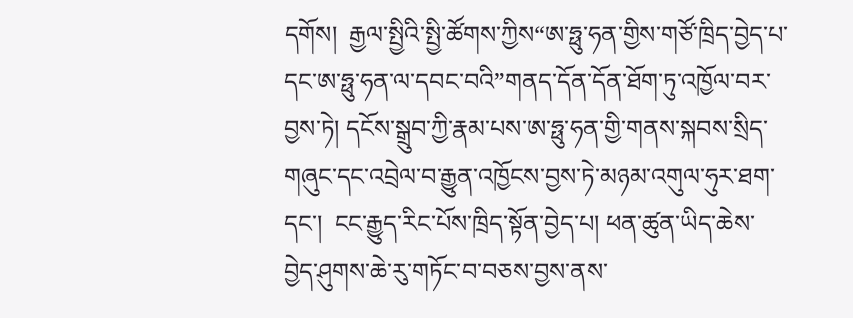དགོས།  རྒྱལ་སྤྱིའི་སྤྱི་ཚོགས་ཀྱིས“ཨ་ཧྥུ་ཧན་གྱིས་གཙོ་ཁྲིད་བྱེད་པ་དང་ཨ་ཧྥུ་ཧན་ལ་དབང་བའི”གནད་དོན་དོན་ཐོག་ཏུ་འཁྱོལ་བར་བྱས་ཏེ། དངོས་སྒྲུབ་ཀྱི་རྣམ་པས་ཨ་ཧྥུ་ཧན་གྱི་གནས་སྐབས་སྲིད་གཞུང་དང་འབྲེལ་བ་རྒྱུན་འཁྱོངས་བྱས་ཏེ་མཉམ་འགུལ་ཧུར་ཐག་དང་།  ངང་རྒྱུད་རིང་པོས་ཁྲིད་སྟོན་བྱེད་པ། ཕན་ཚུན་ཡིད་ཆེས་བྱེད་ཤུགས་ཆེ་རུ་གཏོང་བ་བཅས་བྱས་ནས་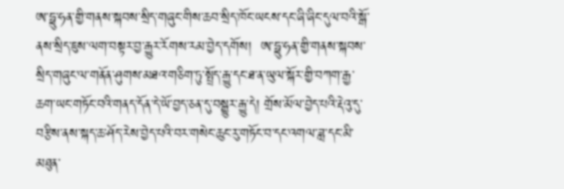ཨ་ཧྥུ་ཧན་གྱི་གནས་སྐབས་སྲིད་གཞུང་གིས་ཆབ་སྲིད་ཁོང་ཡངས་དང་ཞི་ཞིང་དུལ་བའི་སྒོ་ནས་སྲིད་ཇུས་ལག་བསྟར་བྱ་རྒྱུར་རོགས་རམ་བྱེད་དགོས།  ཨ་ཧྥུ་ཧན་གྱི་གནས་སྐབས་སྲིད་གཞུང་ལ་གནོན་ཤུགས་མཐའ་གཅིག་ཏུ་སྤྲོད་རྒྱུ་དང་ཐ་ན་ཡུལ་སྐོར་གྱི་བཀག་རྒྱ་ཆག་ཡང་གཏོང་བའི་གནད་དོན་དེ་ཡོ་བྱད་ཅན་དུ་བསྒྱུར་རྒྱུ་དེ། གྲོས་མོལ་བྱེད་པའི་རྡེའུ་དུ་བརྩིས་ནས་སྐད་ཆ་ཤོད་རེས་བྱེད་པའི་བར་གསེང་ཆུང་རུ་གཏོང་བ་དང་འགལ་ཟླ་དང་མི་མཐུན་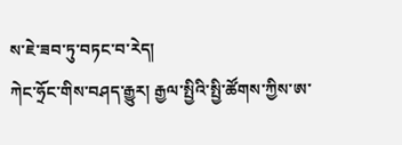ས་ཇེ་ཟབ་ཏུ་བཏང་བ་རེད།
ཀེང་ཧྲོང་གིས་བཤད་རྒྱུར། རྒྱལ་སྤྱིའི་སྤྱི་ཚོགས་ཀྱིས་ཨ་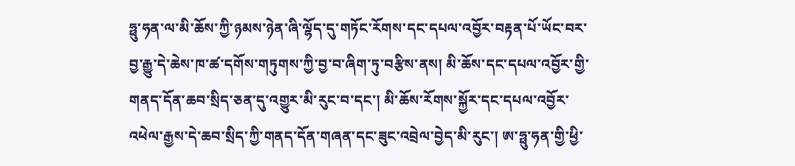ཧྥུ་ཧན་ལ་མི་ཆོས་ཀྱི་ཉམས་ཉེན་ཞི་ལྷོད་དུ་གཏོང་རོགས་དང་དཔལ་འབྱོར་བརྟན་པོ་ཡོང་བར་བྱ་རྒྱུ་དེ་ཆེས་ཁ་ཚ་དགོས་གཏུགས་ཀྱི་བྱ་བ་ཞིག་ཏུ་བརྩིས་ནས། མི་ཆོས་དང་དཔལ་འབྱོར་གྱི་གནད་དོན་ཆབ་སྲིད་ཅན་དུ་འགྱུར་མི་རུང་བ་དང་། མི་ཆོས་རོགས་སྐྱོར་དང་དཔལ་འབྱོར་འཕེལ་རྒྱས་དེ་ཆབ་སྲིད་ཀྱི་གནད་དོན་གཞན་དང་ཟུང་འབྲེལ་བྱེད་མི་རུང་། ཨ་ཧྥུ་ཧན་གྱི་ཕྱི་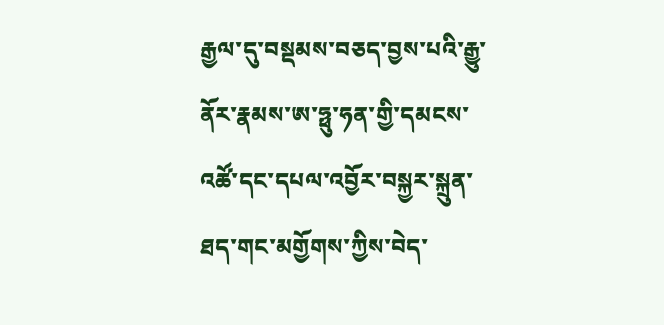རྒྱལ་དུ་བསྡམས་བཅད་བྱས་པའི་རྒྱུ་ནོར་རྣམས་ཨ་ཧྥུ་ཧན་གྱི་དམངས་འཚོ་དང་དཔལ་འབྱོར་བསྐྱར་སྐྲུན་ཐད་གང་མགྱོགས་ཀྱིས་བེད་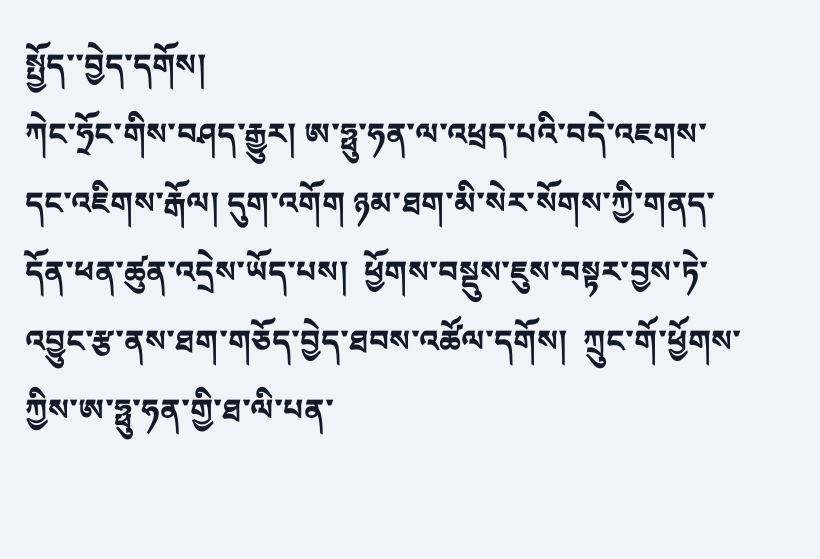སྤྱོད་་བྱེད་དགོས།
ཀེང་ཧྲོང་གིས་བཤད་རྒྱུར། ཨ་ཧྥུ་ཧན་ལ་འཕྲད་པའི་བདེ་འཇགས་དང་འཇིགས་རྒོལ། དུག་འགོག ཉམ་ཐག་མི་སེར་སོགས་ཀྱི་གནད་དོན་ཕན་ཚུན་འདྲེས་ཡོད་པས།  ཕྱོགས་བསྡུས་ཇུས་བསྟར་བྱས་ཏེ་འབྱུང་རྩ་ནས་ཐག་གཅོད་བྱེད་ཐབས་འཚོལ་དགོས།  ཀྲུང་གོ་ཕྱོགས་ཀྱིས་ཨ་ཧྥུ་ཧན་གྱི་ཐ་ལི་པན་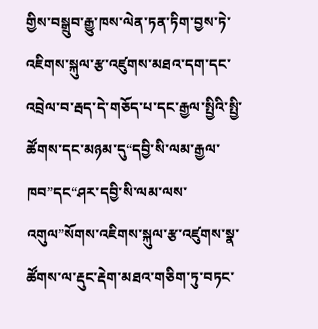གྱིས་བསྒྲུབ་རྒྱུ་ཁས་ལེན་ཏན་ཏིག་བྱས་ཏེ་འཇིགས་སྐུལ་རྩ་འཛུགས་མཐའ་དག་དང་འབྲེལ་བ་རྦད་དེ་གཅོད་པ་དང་རྒྱལ་སྤྱིའི་སྤྱི་ཚོགས་དང་མཉམ་དུ“དབྱི་སི་ལམ་རྒྱལ་ཁབ”དང“ཤར་དབྱི་སི་ལམ་ལས་འགུལ”སོགས་འཇིགས་སྐུལ་རྩ་འཛུགས་སྣ་ཚོགས་ལ་རྡུང་རྡེག་མཐའ་གཅིག་ཏུ་བཏང་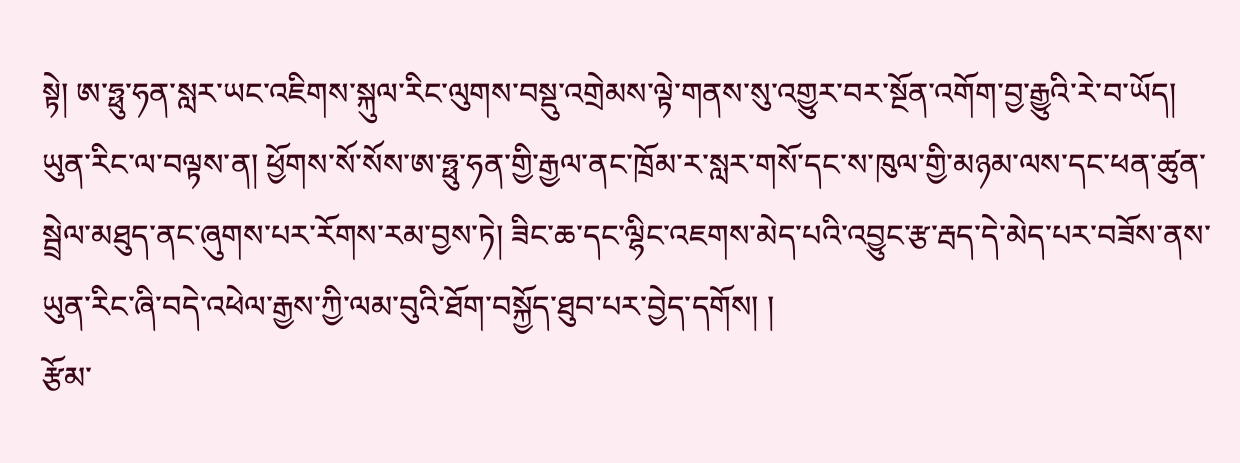སྟེ། ཨ་ཧྥུ་ཧན་སླར་ཡང་འཇིགས་སྐུལ་རིང་ལུགས་བསྡུ་འགྲེམས་ལྟེ་གནས་སུ་འགྱུར་བར་སྔོན་འགོག་བྱ་རྒྱུའི་རེ་བ་ཡོད།  ཡུན་རིང་ལ་བལྟས་ན། ཕྱོགས་སོ་སོས་ཨ་ཧྥུ་ཧན་གྱི་རྒྱལ་ནང་ཁྲོམ་ར་སླར་གསོ་དང་ས་ཁུལ་གྱི་མཉམ་ལས་དང་ཕན་ཚུན་སྦྲེལ་མཐུད་ནང་ཞུགས་པར་རོགས་རམ་བྱས་ཏེ། ཟིང་ཆ་དང་ལྷིང་འཇགས་མེད་པའི་འབྱུང་རྩ་རྦད་དེ་མེད་པར་བཟོས་ནས་ཡུན་རིང་ཞི་བདེ་འཕེལ་རྒྱས་ཀྱི་ལམ་བུའི་ཐོག་བསྐྱོད་ཐུབ་པར་བྱེད་དགོས། །
རྩོམ་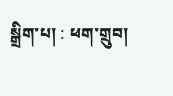སྒྲིག་པ། : ཕག་གྲུབ།